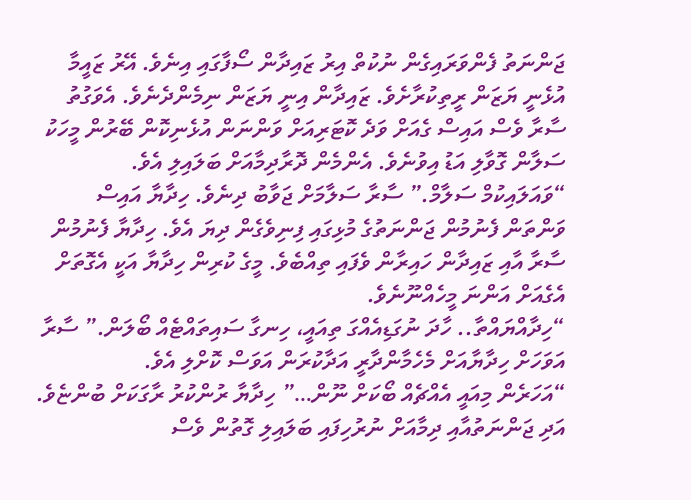ޖަންނަތު ފެންވަރައިގެން ނުކުތް އިރު ޒައިދާން ސޯފާގައި އިނެވެ. އޭރު ޒައީމާ އުޅެނީ ޔަޒަން ރީތިކުރާށެވެ. ޒައިދާން އިނީ ޔަޒަން ނިމެންދެނެވެ. އެވަގުތު ސާރާ ވެސް އައިސް ގެއަށް ވަދެ ކޮޓަރިއަށް ވަންނަން އުޅެނިކޮން ބޭރުން މީހަކު ސަލާން ގޮވާލި އަޑު އިވުނެވެ. އެންމެން ދޮރާދިމާއަށް ބަލައިލި އެވެ.
“ވައަލައިކުމް ސަލާމް.” ސާރާ ސަލާމަށް ޖަވާބު ދިނެވެ. ހިދާޔާ އައިސް ވަންތަން ފެނުމުން ޖަންނަތުގެ މުޅިގައި ފިނިވެގެން ދިޔަ އެވެ. ހިދާޔާ ފެނުމުން ސާރާ އާއި ޒައިދާން ހައިރާން ވެފައި ތިއްބެވެ. މީގެ ކުރިން ހިދާޔާ އަކީ އެގޮތަށް އެގެއަށް އަންނަ މީހެއްނޫނެވެ.
“ހިދާއްޔައްތާ.. ހާދަ ނުގަޑިއެއްގަ ތިއައީ، ހިނގާ ސައިތައްޓެއް ބޯލަން.” ސާރާ އަވަހަށް ހިދާޔާއަށް މެހެމާންދާރީ އަދާކުރަން އަވަސް ކޮށްލި އެވެ.
“އަހަރެން މިއައީ އެއްޗެއް ބޯކަށް ނޫން…” ހިދާޔާ ރުންކުރު ރާގަކަށް ބުންޏެވެ. އަދި ޖަންނަތުއާއި ދިމާއަށް ނުރުހިފައި ބަލައިލި ގޮތުން ވެސް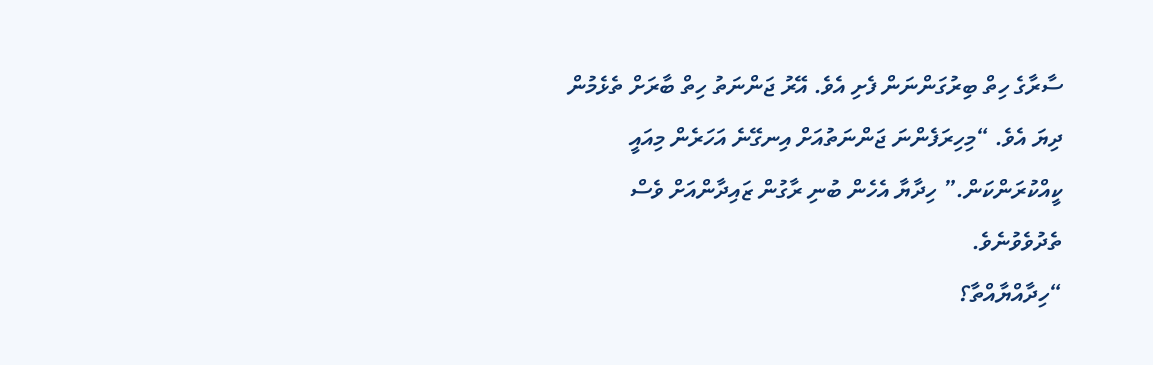ސާރާގެ ހިތް ބިރުގަންނަން ފެށި އެވެ. އޭރު ޖަންނަތު ހިތް ބާރަށް ތެޅެމުން ދިޔަ އެވެ. “މިހިރަފެންނަ ޖަންނަތުއަށް އިނގޭނެ އަހަރެން މިއައީ ކީއްކުރަންކަން.” ހިދާޔާ އެހެން ބުނި ރާގުން ޒައިދާންއަށް ވެސް ތެދުވެވުނެވެ.
“ހިދާއްޔާއްތާ؟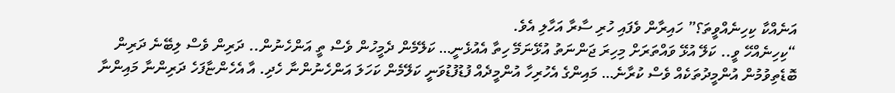އަނެއްކާ ކިހިނެއްވީތަ؟” ހައިރާން ވެފައި ހުރި ސާރާ އަހާލި އެވެ.
“ކިހިނެއްހޭ ވީ.. ކަލޭ އުޅޭ ވައްތަރަށް މިހިރަ ޖަންނަތު އުޅޭނަމޭ ހިތާ އެއުޅެނީ… ކަލޭމެން ދެމީހުން ވެސް ތީ އަންހެނުން.. ދަރިން ވެސް ލިބޭނެ ދަރިން ބޮޑެތިވުމުން އުންމީދުތަކެއް ވެސް ކުރާނެ… މައިންގެ އެހުރިހާ އުންމީދެއް ފުޑުފުޑުވަނީ ކަލޭމެން ކަހަލަ އަންހެނުންނާ ހެދި. އާ އެހެންޏާފަހެ ދަރިންނާ މައިންނާ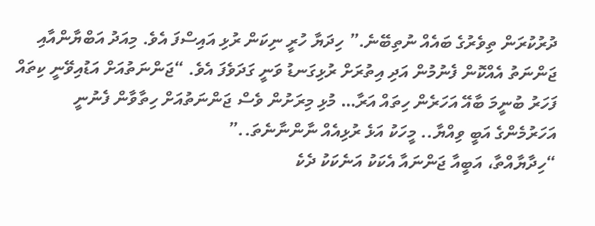ދުރުކުރަން ތިވެރުގެ ބައެއް ނުތިބޭނެ.” ހިދަޔާ ހުރީ ނިކަން ރުޅި އައިސްފަ އެވެ. މިއަދު އަބްޔާންއާއި ޖަންނަތު އެއްކޮން ފެނުމުން އަދި އިތުރަށް ރުޅިގަނޑު ވަނީ ގަދަވެފަ އެވެ. “ޖަންނަތުއަށް އަޑުއިވޭނީ ކިތައް ފަހަރު ބުނީމަ ބާއޭ އަހަރެން ހިތައް އަރާ… މުޅި މިރަށުން ވެސް ޖަންނަތުއަށް ހިތާވާން ފެނުނީ އަހަރުމެންގެ އަބީ ވިއްޔާ.. މީހަކު އަޅެ ރުޅިއެއް ނާންނާނެތަ..”
“ހިދާޔާއްތާ، އަބީއާ ޖަންނައާ އެކަކު އަނެކަކު ދެކެ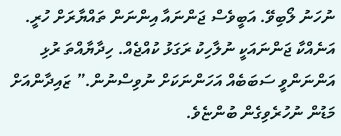ނުހަނު ލޯބިވޭ. އަބީވެސް ޖަންނައާ އިންނަން ތައްޔާރަށް ހުރީ. އަނެއްކާ ޖަންނައަކީ ނުލާހިކު ރަގަޅު ކުއްޖެއް. ހިދާޔާއްތަ ރުޅި އަންނަންވީ ސަބަބެއް އަހަންނަކަށް ނުވިސްނުން.” ޒައިދާންއަށް މަޑުން ނުހުރެވިގެން ބުންޏެވެ.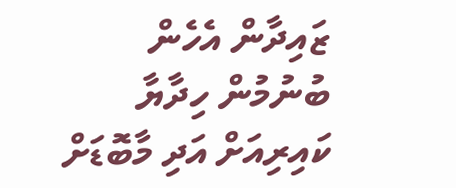ޒައިދާން އެހެން ބުނުމުން ހިދާޔާ ކައިރިއަށް އަދި މާބޮޑަށް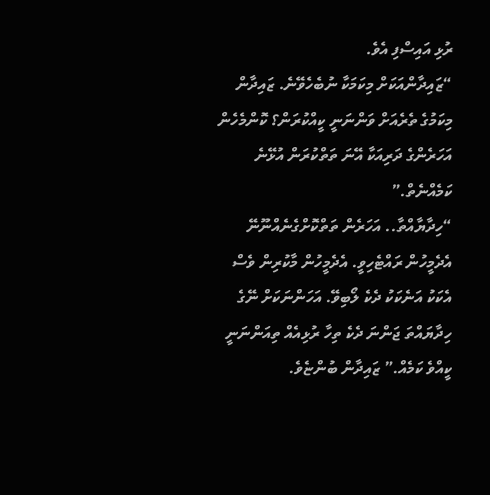ރުޅި އައިސްފި އެވެ.
“ޒައިދާންއަކަށް މިކަމަކާ ނުބެހެވޭނެ. ޒައިދާން މިކަމުގެ ތެރެއަށް ވަންނަނީ ކީއްކުރަން؟ ކޮންމެހެން އަހަރެންގެ ދަރިއަކާ އޭނަ ތަތްކުރަން އުޅޭނެ ކަމެއްނެތް.”
“ހިދާޔާއްތާ.. އަހަރެން ތަތްކޮށްގެނެއްނޫނޭ އެދެމީހުން ރައްޓެހިވީ. އެދެމީހުން މާކުރިން ވެސް އެކަކު އަނެކަކު ދެކެ ލޯބިވޭ. އަހަންނަކަށް ނޭގެ ހިދާޔައްތަ ޖަންނަ ދެކެ ތިހާ ރުޅިއެއް ތިއަންނަނީ ކީއްވެ ކަމެއް.” ޒައިދާން ބުންޏެވެ.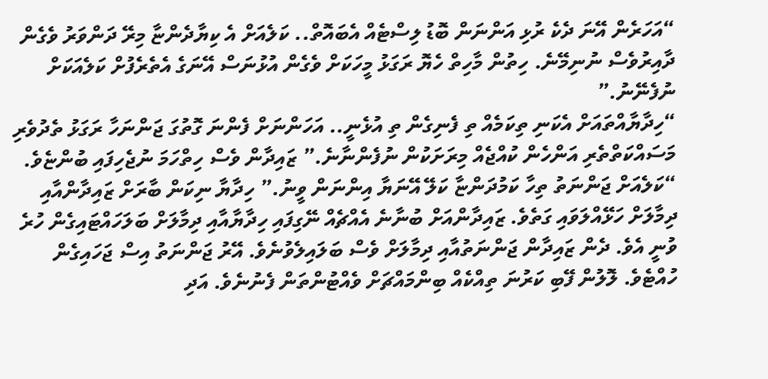“އަހަރެން އޭނަ ދެކެ ރުޅި އަންނަން ބޮޑު ލިސްޓެއް އެބައޮތް.. ކަލެއަށް އެ ކިޔާދެންޏާ މިރޭ ދަންވަރު ވެގެން ދާއިރުވެސް ނުނިމޭނެ. ހިތުން މާހިތް ހެޔޮ ރަގަޅު މީހަކަށް ވެގެން އުޅުނަސް އޭނަގެ އެތެރެފުށް ކަލެއަކަށް ނުފެނޭނު.”
“ހިދާޔާއްތައަށް އެކަނި ތިކަމެއް ތި ފެނިގެން ތި އުޅެނީ.. އަހަންނަށް ފެންނަ ގޮތުގަ ޖަންނަހާ ރަގަޅު ތެދުވެރި މަސައްކަތްތެރި އަންހެން ކުއްޖެއް މިރަށަކުން ނުފެންނާނެ.” ޒައިދާން ވެސް ހިތްހަމަ ނުޖެހިފައި ބުންޏެވެ.
“ކަލެއަށް ޖަންނަތު ތިހާ ކަމުދަންޏާ ކަލޭ އޭނަޔާ އިންނަން ވީނު.” ހިދާޔާ ނިކަން ބާރަށް ޒައިދާންއާއި ދިމާލަށް ހަޅޭއްލަވައި ގަތެވެ. ޒައިދާންއަށް ބުނާނެ އެއްޗެއް ނޭގިފައި ހިދާޔާއާއި ދިމާލަށް ބަލަހައްޓައިގެން ހުރެ ވުނީ އެވެ. ދެން ޒައިދާން ޖަންނަތުއާއި ދިމާލަށް ވެސް ބަލައިލެވުނެވެ. އޭރު ޖަންނަތު އިސް ޖަހައިގެން ހުއްޓެވެ. ލޮލުން ފޭބި ކަރުނަ ތިއްކެއް ބިންމައްޗަށް ވެއްޓުންތަން ފެނުނެވެ. އަދި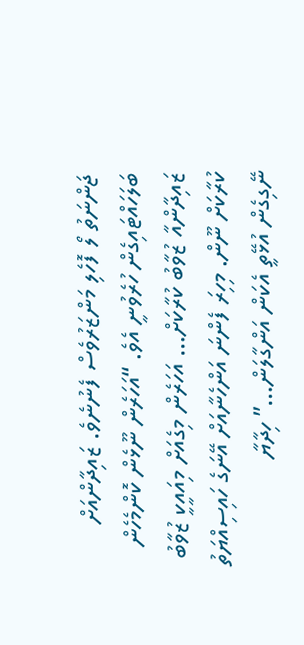ޖަންނަތު ލޯ ފޮހެލި މަންޒަރުވެސް ފެނުނެވެ. ޒައިދާންއަށް ބަލަހައްޓައިގެން ހުރެވުނީ އެވެ. “އަހަރެން ނޫޅެން ކޮންމެހެން ޒައިދާންއާ ޒުވާބު ކުރާކަށް… އަހަރެން މިގެއަށް މިއައީކީ ޒުވާބު ކުރާކަށް ނޫން. މިހިރަ ފެންނަ އަންހެނާއަށް އޭނަގެ ހައިސިއްޔަތު ނޭގިގެން އުޅޭތީ އެކަން އަންގާލަން…” ހިދާޔާ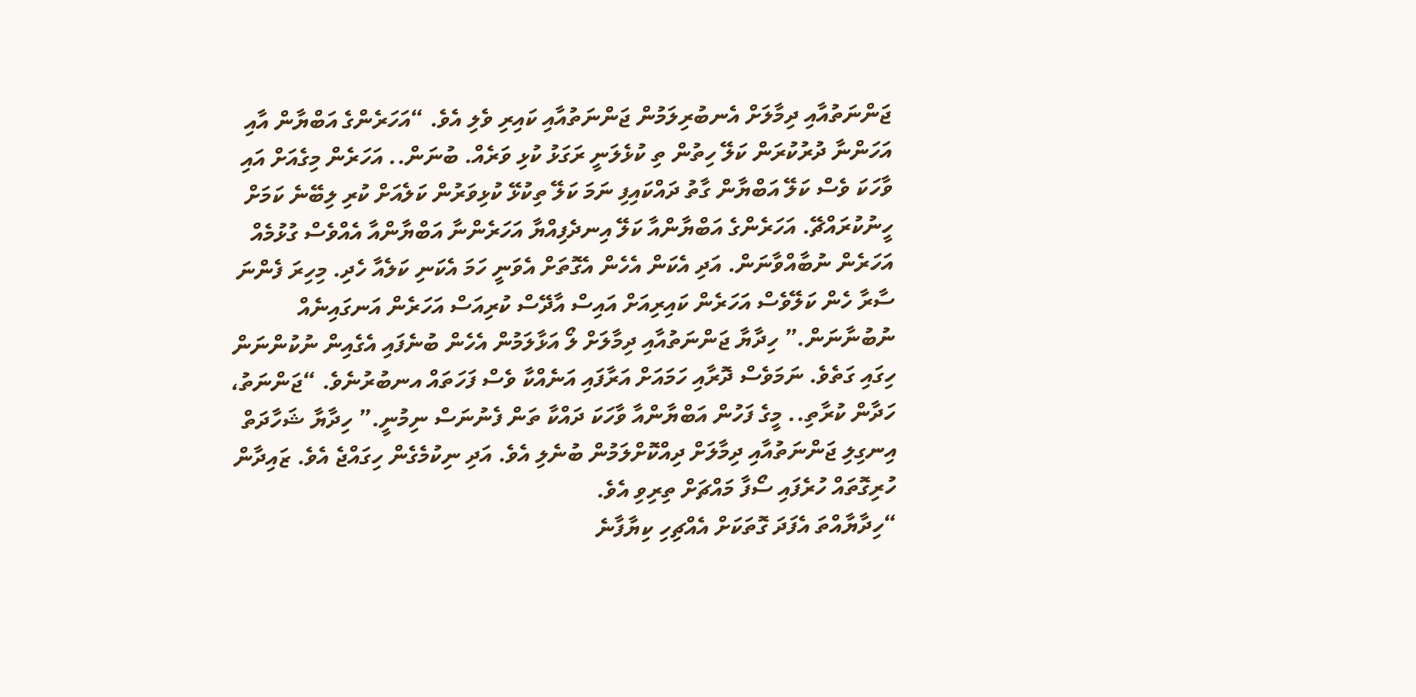ޖަންނަތުއާއި ދިމާލަށް އެނބުރިލަމުން ޖަންނަތުއާއި ކައިރި ވެލި އެވެ. “އަހަރެންގެ އަބްޔާން އާއި އަހަންނާ ދުރުކުރަން ކަލޭ ހިތުން ތި ކުޅެލަނީ ރަގަޅު ކުޅި ވަރެއް. ބުނަން.. އަހަރެން މިގެއަށް އައި ވާހަކަ ވެސް ކަލޭ އަބްޔާން ގާތު ދައްކައިފި ނަމަ ކަލޭ ތިކުޅޭ ކުޅިވަރުން ކަލެއަށް ކުރި ލިބޭނެ ކަމަށް ހީނުކުރައްޗޭ. އަހަރެންގެ އަބްޔާންއާ ކަލޭ އިނދެފިއްޔާ އަހަރެންނާ އަބްޔާންއާ އެއްވެސް ގުޅުމެއް އަހަރެން ނުބާއްވާނަން. އަދި އެކަން އެހެން އެގޮތަށް އެވަނީ ހަމަ އެކަނި ކަލެއާ ހެދި. މިހިރަ ފެންނަ ސާރާ ހެން ކަލޭވެސް އަހަރެން ކައިރިއަށް އައިސް އާދޭސް ކުރިއަސް އަހަރެން އަނގައިނެއް ނުބުނާނަން.” ހިދާޔާ ޖަންނަތުއާއި ދިމާލަށް ލޯ އަޅާލަމުން އެހެން ބުނެފައި އެގެއިން ނުކުންނަން ހިގައި ގަތެވެ. ނަމަވެސް ދޮރާއި ހަމައަށް އަރާފައި އަނެއްކާ ވެސް ފަހަތައް އނބުރުނެވެ. “ޖަންނަތު، ހަދާން ކުރާތި.. މީގެ ފަހުން އަބްޔާންއާ ވާހަކަ ދައްކާ ތަން ފެނުނަސް ނިމުނީ.” ހިދާޔާ ޝަހާދަތް އިނގިލި ޖަންނަތުއާއި ދިމާލަށް ދިއްކޮށްލަމުން ބުނެލި އެވެ. އަދި ނިކުމެގެން ހިގައްޖެ އެވެ. ޒައިދާން ހުރިގޮތައް ހުރެފައި ސޯފާ މައްޗަށް ތިރިވި އެވެ.
“ހިދާޔާއްތަ އެފަދަ ގޮތަކަށް އެއްޗިހި ކިޔާފާނެ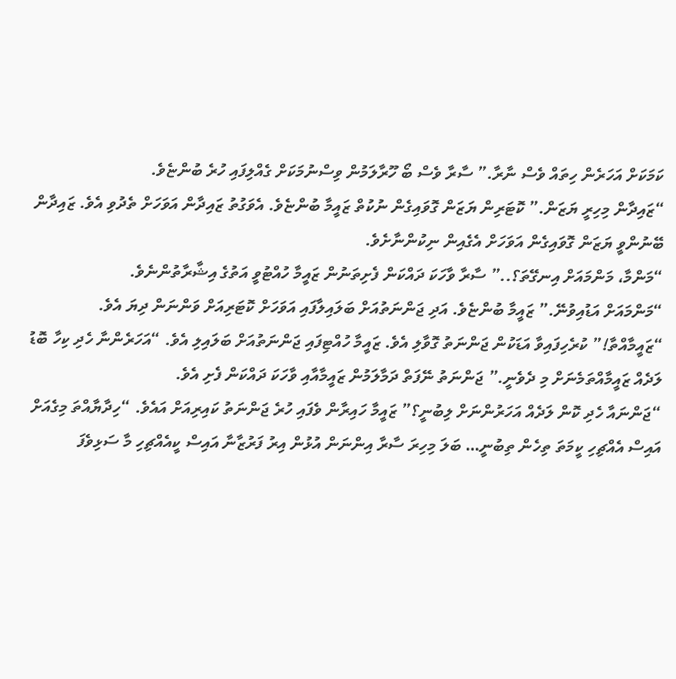ކަމަކަށް އަހަރެން ހިތައް ވެސް ނާރާ.” ސާރާ ވެސް ބޯ ހޫރާލަމުން ވިސްނުމަކަށް ގެއްލިފައި ހުރެ ބުންޏެވެ.
“ޒައިދާން މިހިރީ ޔަޒަން.” ކޮޓަރިން ޔަޒަން ގޮވައިގެން ނުކުތް ޒައީމާ ބުންޏެވެ. އެވަގުތު ޒައިދާން އަވަހަށް ތެދުވި އެވެ. ޒައިދާން ބޭނުންވީ ޔަޒަން ގޮވައިގެން އަވަހަށް އެގެއިން ނިކުންނާށެވެ.
“މަންމާ، މަންމައަށް އިނގޭތަ؟..” ސާރާ ވާހަކަ ދައްކަން ފެށިތަނުން ޒައީމާ ހުއްޓުވީ އަތުގެ އިޝާރާތުންނެވެ.
“މަންމައަށް އަޑުއިވުނޭ.” ޒައީމާ ބުންޏެވެ. އަދި ޖަންނަތުއަށް ބަލައިލާފައި އަވަހަށް ކޮޓަރިއަށް ވަންނަން ދިޔަ އެވެ.
“ޒައީމާއްތާ!” ކުރެހިފައިވާ އަޑަކުން ޖަންނަތު ގޮވާލި އެވެ. ޒައީމާ ހުއްޓިފައި ޖަންނަތުއަށް ބަލައިލި އެވެ. “އަހަރެންނާ ހެދި ކިހާ ބޮޑު ލަދެއް ޒައީމާއްތަމެނަށް މި ދެވެނީ.” ޖަންނަތު ނޭފަތް ދަމާލަމުން ޒައީމާއާއި ވާހަކަ ދައްކަން ފެށި އެވެ.
“ޖަންނައާ ހެދި ކޮން ލަދެއް އަހަރުންނަށް ލިބުނީ؟” ޒައީމާ ހައިރާން ވެފައި ހުރެ ޖަންނަތު ކައިރިއަށް އައެވެ. “ހިދާޔާއްތަ މިގެއަށް އައިސް އެއްޗިހި ކީމަތަ ތިހެން ތިބުނީ… ބަލަ މިހިރަ ސާރާ އިންނަން އުޅުން އިރު ފަރުޒާނާ އައިސް ކީއެއްޗިހި މާ ސަޅިވެފަ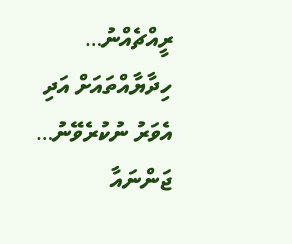ރީއްޗެއްނު… ހިދާޔާއްތައަށް އަދި އެވަރު ނުކުރެވޭނު… ޖަންނައާ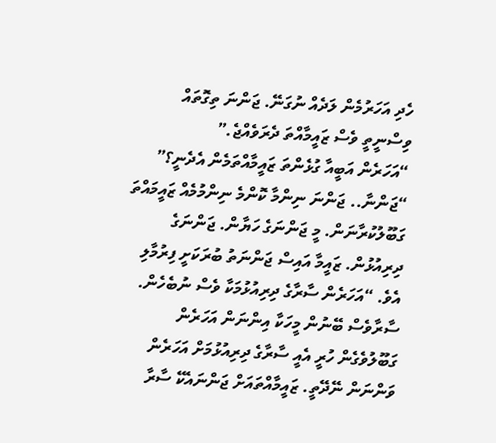ހެދި އަހަރުމެން ލަދެއް ނުގަނޭ. ޖަންނަ ތިގޮތައް ވިސްނީތީ ވެސް ޒައީމާއްތަ ދެރަވެއްޖެ.”
“އަހަރެން އަބީއާ ގުޅެންތަ ޒައީމާއްތަމެން އެދެނީ؟”
“ޖަންނާ.. ޖަންނަ ނިންމާ ކޮންމެ ނިންމުމެއް ޒައީމައްތަ ގަބޫލުކުރާނަން. މީ ޖަންނަގެ ހަޔާން. ޖަންނަގެ ދިރިއުޅުން. ޒައީމާ އައިސް ޖަންނަތު ބުރަކަށީ ފިރުމާލި އެވެ. “އަހަރެން ސާރާގެ ދިރިއުޅުމަކާ ވެސް ނުބެހެން. ސާރާވެސް ބޭނުން މީހަކާ އިންނަން އަހަރެން ގަބޫލުވެގެން ހުރީ އެއީ ސާރާގެ ދިރިއުޅުމަށް އަހަރެން ވަންނަން ނޭދޭތީ. ޒައީމާއްތައަށް ޖަންނައެކޭ ސާރާ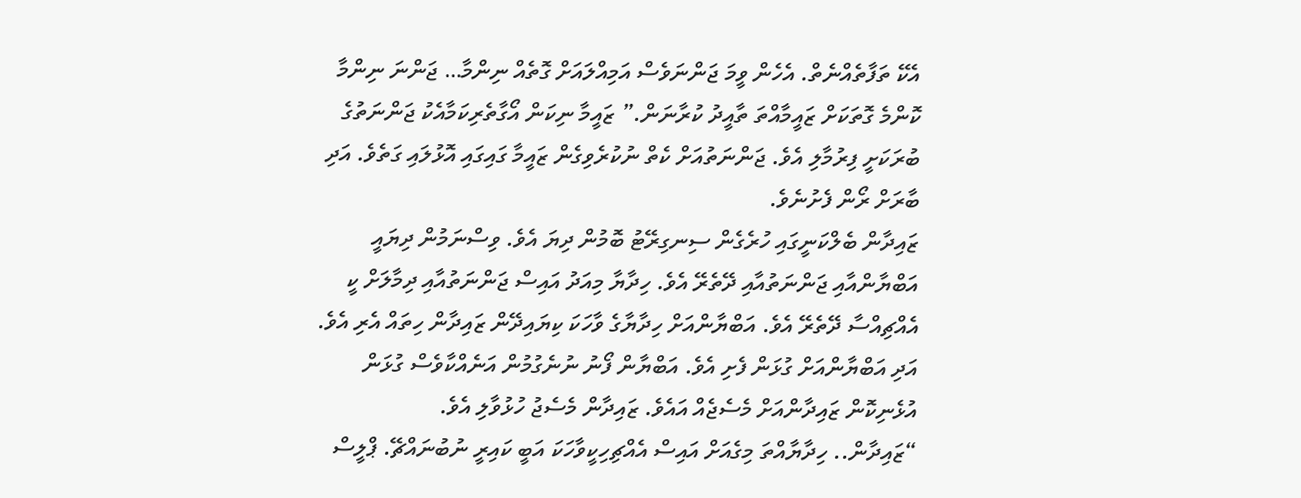އެކޭ ތަފާތެއްނެތް. އެހެން ވީމަ ޖަންނަވެސް އަމިއްލައަށް ގޮތެއް ނިންމާ… ޖަންނަ ނިންމާ ކޮންމެ ގޮތަކަށް ޒައީމާއްތަ ތާއީދު ކުރާނަން.” ޒައީމާ ނިކަން އޯގާތެރިކަމާއެކު ޖަންނަތުގެ ބުރަކަށީ ފިރުމާލި އެވެ. ޖަންނަތުއަށް ކެތް ނުކުރެވިގެން ޒައީމާ ގައިގައި އޮޅުލައި ގަތެވެ. އަދި ބާރަށް ރޯން ފެށުނެވެ.
ޒައިދާން ބެލްކަނީގައި ހުރެގެން ސިނގިރޭޓު ބޮމުން ދިޔަ އެވެ. ވިސްނަމުން ދިޔައީ އަބްޔާންއާއި ޖަންނަތުއާއި ދޭތެރޭ އެވެ. ހިދާޔާ މިއަދު އައިސް ޖަންނަތުއާއި ދިމާލަށް ކީ އެއްޗިއްސާ ދޭތެރޭ އެވެ. އަބްޔާންއަށް ހިދާޔާގެ ވާހަކަ ކިޔައިދޭން ޒައިދާން ހިތައް އެރި އެވެ. އަދި އަބްޔާންއަށް ގުޅަން ފެށި އެވެ. އަބްޔާން ފޯނު ނުނެގުމުން އަނެއްކާވެސް ގުޅަން އުޅެނިކޮން ޒައިދާންއަށް މެސެޖެއް އައެވެ. ޒައިދާން މެސެޖު ހުޅުވާލި އެވެ.
“ޒައިދާން.. ހިދާޔާއްތަ މިގެއަށް އައިސް އެއްޗިހިކީވާހަކަ އަބީ ކައިރީ ނުބުނައްޗޭ. ޕްލީސް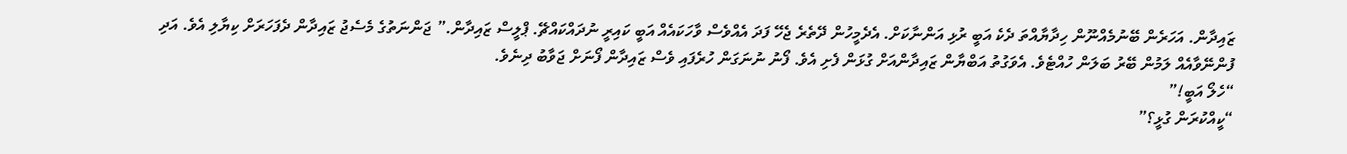ޒައިދާން. އަހަރެން ބޭނުމެއްނޫން ހިދާޔާއްތަ ދެކެ އަބީ ރުޅި އަންނާކަށް. އެދެމީހުން ދޭތެރެ ޖެހޭ ފަދަ އެއްވެސް ވާހަކައެއް އަބީ ކައިރީ ނުދައްކައްޗޭ. ޕްލީސް ޒައިދާން.” ޖަންނަތުގެ މެސެޖު ޒައިދާން ދެފަހަރަށް ކިޔާލި އެވެ. އަދި ފުންނޭވާއެއް ލަމުން ބޭރު ބަލަން ހުއްޓެވެ. އެވަގުތު އަބްޔާން ޒައިދާންއަށް ގުޅަން ފެށި އެވެ. ފޯނު ނުނަގަން ހުރެފައި ވެސް ޒައިދާން ފޯނަށް ޖަވާބު ދިނެވެ.
“ހެލޯ އަބީ!”
“ކީއްކުރަން ގުޅީ؟”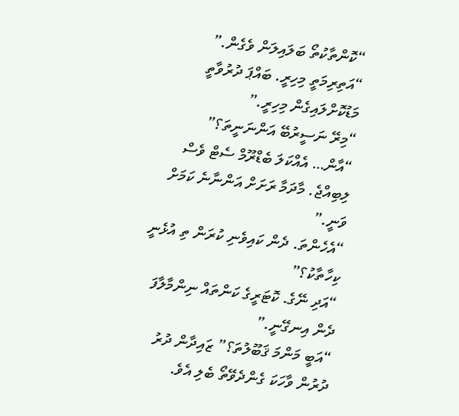“ކޮންތާކުތޯ ބަލައިލަން ވެގެން.”
“އަތިރިމަތީ މިހިރީ. ބައްޕަ ދުރުވާތީ މަޑުކޮށްލައިގެން މިހިރީ.”
“މިރޭ ނަސީރުބޭ އަންނަނީތަ؟”
“އާން… އެއްކަލަ ބެޑްރޫމް ސެޓް ވެސް ލިބިއްޖެ. މާދަމާ ރަށަށް އަންނާނެ ކަމަށް ވަނީ.”
“އެހެންތަ. ދެން ކައިވެނި ކުރަން ތި އުޅެނީ ކިހާތާކު؟”
“އަދި ނޭގެ. ކޮޓަރީގެ ކަންތައް ނިންމާލާފަ ދެން އިނގޭނީ.”
“އަބީ މަންމަ ޤަބޫލުތަ؟” ޒައިދާން ދުރު ދުރުން ވާހަކަ ގެންދެވޭތޯ ބެލި އެވެ.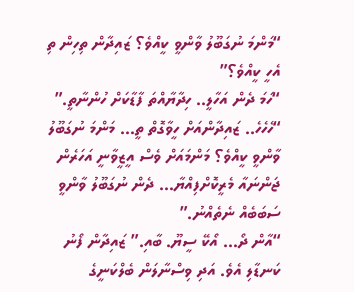“މަންމަ ނުގަބޫލު ވާންވީ ކީއްވެ؟ ޒައިދާން ތިހިން ތި އެހީ ކީއްވެ؟”
“ހަމަ ދެން އަހާލީ.. ހިދާޔާއްތަ ފާޑާކަށް ހުންނާތީ.”
“ހެހެހެ.. ޒައިދާންއަށް ހީވާގޮތް ތީ… މަންމަ ނުގަބޫލު ވާންވީ ކީއްވެ؟ މަންމައަށް ވެސް އީޒީވާނީ އަހަރެން ޖަންނައާ މެރީކޮށްފިއްޔާ… ދެން ނުގަބޫލު ވާންވީ ސަބަބެއް ނެތެއްނު.”
“އާން ދޯ… އޯކޭ ސީޔޫ. ބާއި.” ޒައިދާން ފޯނު ކަނޑާލި އެވެ. އަދި ވިސްނާލަން ބެލްކަނީގެ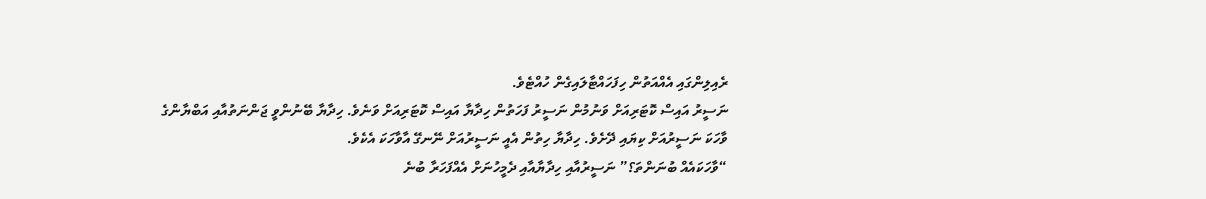ރެއިލިންގައި އެއްއަތުން ހިފަހައްޓާލައިގެން ހުއްޓެވެ.
ނަސީރު އައިސް ކޮޓަރިއަށް ވަނުމުން ނަސީރު ފަހަތުން ހިދާޔާ އައިސް ކޮޓަރިއަށް ވަނެވެ. ހިދާޔާ ބޭނުންވީ ޖަންނަތުއާއި އަބްޔާންގެ ވާހަކަ ނަސީރުއަށް ކިޔައި ދޭށެވެ. ހިދާޔާ ހިތުން އެއީ ނަސީރުއަށް ނޭނގޭ އާވާހަކަ އެކެވެ.
“ވާހަކައެއް ބުނަންތަ؟” ނަސީރުއާއި ހިދާޔާއާއި ދެމީހުނަށް އެއްފަހަރާ ބުނެ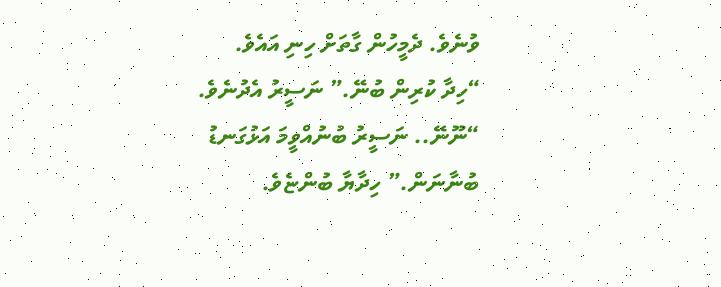ވުނެވެ. ދެމީހުން ގާތަށް ހިނި އައެވެ.
“ހިދާ ކުރިން ބުނޭ.” ނަސީރު އެދުނެވެ.
“ނޫނޭ.. ނަސީރު ބުނުއްވީމަ އަޅުގަނޑު ބުނާނަން.” ހިދާޔާ ބުންޏެވެ.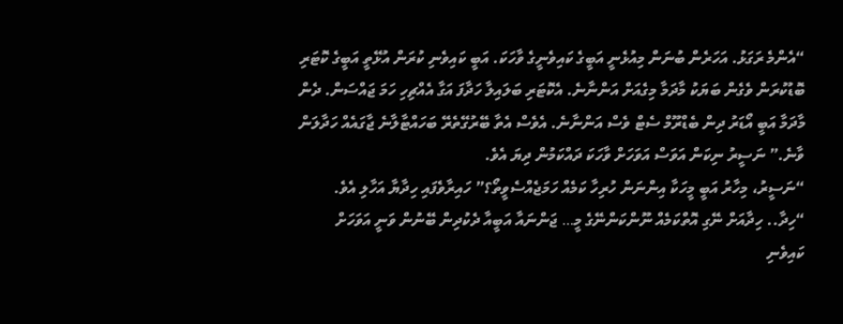“އެންމެ ރަގަޅު. އަހަރެން ބުނަން މިއުޅެނީ އަބީގެ ކައިވެނީގެ ވާހަކަ. އަބީ ކައިވެނި ކުރަން އުޅޭތީ އަބީގެ ކޮޓަރި ބޮޑުކުރަން ވެގެން ބަޔަކު މާދަމާ މިގެއަށް އަންނާނެ. އެކޮޓަރި ބަލައިލާ ހަދާފަ އަގާ އެއްޗިހި ހަމަ ޖައްސަން. ދެން މާދަމާ އަބީ އޯޑަރު ދިން ބެޑްރޫމް ސެޓް ވެސް އަންނާނެ. އެވެސް އެތާ ބޭރުގޭތެރޭ ބަހައްޓާލާނެ ޖާގައެއް ހަދާލަން ވާނެ.” ނަސީރު ނިކަން އަވަސް އަވަހަށް ވާހަކަ ދައްކަމުން ދިޔަ އެވެ.
“ނަސީރު، މިހާރު އަބީ މީހަކާ އިންނަން ހުރިހާ ކަމެއް ހަމަޖެއްސެވީތޯ؟” ހައިރާވެފައި ހިދާޔާ އަހާލި އެވެ.
“ހިދާ.. ހިދާއަށް ނޭގި އޮތްކަމެއް ނޫންކަންނޭގެ މީ… ޖަންނައާ އަބީއާ ދެކުދިން ބޭނުން ވަނީ އަވަހަށް ކައިވެނި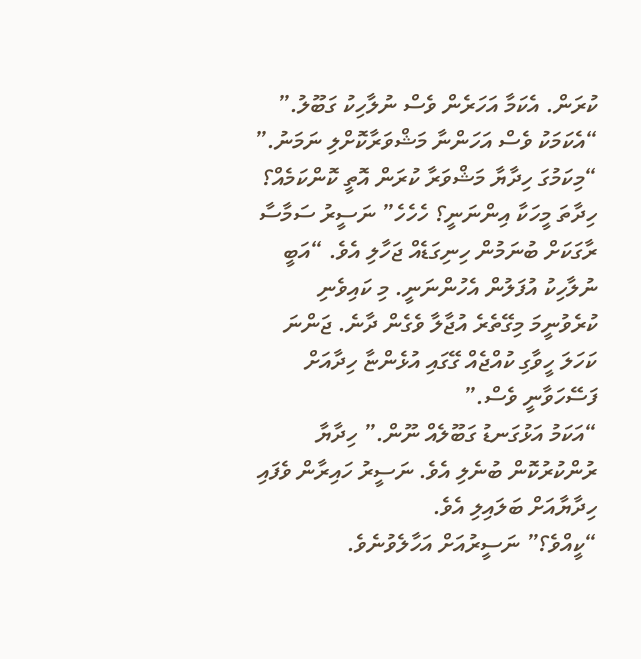ކުރަން. އެކަމާ އަހަރެން ވެސް ނުލާހިކު ގަބޫލު.”
“އެކަމަކު ވެސް އަހަންނާ މަޝްވަރާކޮށްލި ނަމަނު.”
“މިކަމުގަ ހިދާޔާ މަޝްވަރާ ކުރަން އޮތީ ކޮންކަމެއް؟ ހިދާތަ މީހަކާ އިންނަނީ؟ ހެހެހެ” ނަސީރު ސަމާސާ ރާގަކަށް ބުނަމުން ހިނިގަޑެއް ޖަހާލި އެވެ. “އަބީ ނުލާހިކު އުފަލުން އެހުންނަނީ. މި ކައިވެނި ކުރެވުނީމަ މިގޭތެރެ އުޖާލާ ވެގެން ދާނެ. ޖަންނަ ކަހަލަ ހީވާގި ކުއްޖެއް ގޭގައި އުޅެންޏާ ހިދާއަށް ފަސޭހަވާނީ ވެސް.”
“އަކަމު އަޅުގަނޑު ގަބޫލެއް ނޫން.” ހިދާޔާ ރުންކުރުކޮން ބުނެލި އެވެ. ނަސީރު ހައިރާން ވެފައި ހިދާޔާއަށް ބަލައިލި އެވެ.
“ކީއްވެ؟” ނަސީރުއަށް އަހާލެވުނެވެ.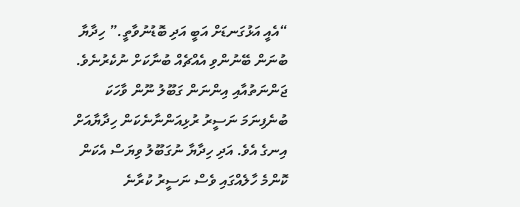“އެއީ އަޅުގަނޑަށް އަބީ އަދި ބޮޑުނުވާތީ.” ހިދާޔާ ބުނަން ބޭނުންވި އެއްޗެއް ބުނާކަށް ނުކެރުނެވެ. ޖަންނަތުއާއި އިންނަން ގަބޫލު ނޫން ވާހަކަ ބުނެފިނަމަ ނަސީރު ރުޅިއަންނާނެކަން ހިދާޔާއަށް އިނގެ އެވެ. އަދި ހިދާޔާ ނުގަބޫލު ވިޔަސް އެކަން ކޮންމެ ހާލެއްގައި ވެސް ނަސީރު ކުރާނެ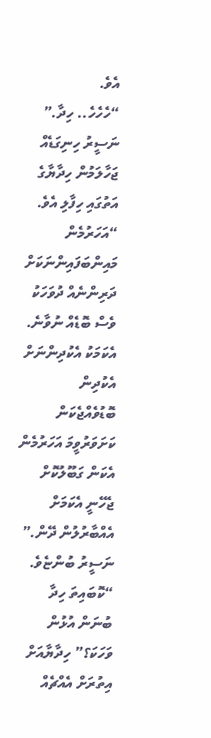އެވެ.
“ހެހެހެ.. ހިދާ.” ނަސީރު ހިނިގަޑެއް ޖަހާލަމުން ހިދާޔާގެ އަތުގައި ހިފާލި އެވެ. “އަހަރުމެން މައިންބަފައިންނަކަށް ދަރިންނެއް ދުވަހަކު ވެސް ބޮޑެއް ނުވާނެ. އެކަމަކު އެކުދިންނަށް އެކުދިން ބޮޑުވެއްޖެކަން ކަށަވަރުވީމަ އަހަރުމެން އެކަން ގަބޫލުކޮށް ޖެހޭނީ އެކަމަށް އެއްބާރުލުން ދޭން.” ނަސީރު ބުންޏެވެ. “ކޮބައިތަ ހިދާ ބުނަން އުޅުން ވަހަކަ؟” ހިދާޔާއަށް އިތުރަށް އެއްޗެއް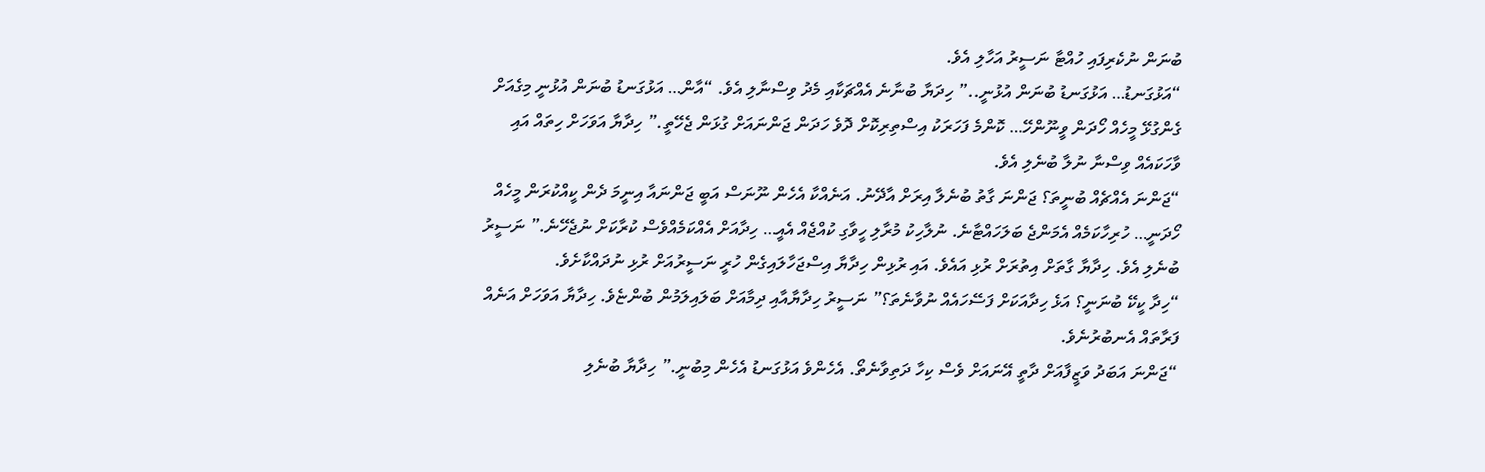ބުނަން ނުކެރިފައި ހުއްޓާ ނަސީރު އަހާލި އެވެ.
“އަޅުގަނޑު… އަޅުގަނޑު ބުނަން އުޅުނީ..” ހިދަޔާ ބުނާނެ އެއްޗަކާއި މެދު ވިސްނާލި އެވެ. “އާން… އަޅުގަނޑު ބުނަން އުޅުނީ މިގެއަށް ގެންގުޅޭ މީހެއް ހޯދަން ވީނޫންހޭ… ކޮންމެ ފަހަރަކު އިސްތިރިކޮށް ދޮވެ ހަދަން ޖަންނައަށް ގުޅަން ޖެހޭތީ.” ހިދާޔާ އަވަހަށް ހިތައް އައި ވާހަކައެއް ވިސްނާ ނުލާ ބުނެލި އެވެ.
“ޖަންނަ އެއްޗެއް ބުނީތަ؟ ޖަންނަ ގާތު ބުނެލާ އިރަށް އާދޭނު. އަނެއްކާ އެހެން ނޫނަސް އަބީ ޖަންނައާ އިނީމަ ދެން ކީއްކުރަން މީހެއް ހޯދަނީ… ހުރިހާކަމެއް އެމަންޖެ ބަލަހައްޓާނެ. ނުލާހިކު މުރާލި ހީވާގި ކުއްޖެއް އެއީ… ހިދާއަށް އެއްކަމެއްވެސް ކުރާކަށް ނުޖެހޭނެ.” ނަސީރު ބުނެލި އެވެ. ހިދާޔާ ގާތަށް އިތުރަށް ރުޅި އައެވެ. އައި ރުޅިން ހިދާޔާ އިސްޖަހާލައިގެން ހުރީ ނަސީރުއަށް ރުޅި ނުދައްކާށެވެ.
“ހިދާ ކީކޭ ބުނަނީ؟ އަޅެ ހިދާއަކަށް ފަސޭހައެއް ނުވާނެތަ؟” ނަސީރު ހިދާޔާއާއި ދިމާއަށް ބަލައިލަމުން ބުންޏެވެ. ހިދާޔާ އަވަހަށް އަނެއް ފަރާތައް އެނބުރުނެވެ.
“ޖަންނަ އަބަދު ވަޒީފާއަށް ދާތީ އޭނައަށް ވެސް ކިހާ ދަތިވާނެތޯ. އެހެންވެ އަޅުގަނޑު އެހެން މިބުނީ.” ހިދާޔާ ބުނެލި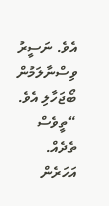އެވެ. ނަސީރު ވިސްނާލަމުން ބޯޖަހާލި އެވެ.
“ތީވެސް ތެދެއް. އަހަރެން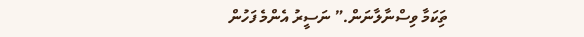ތިަކަމާ ވިސްނާލާނަން.” ނަސީރު އެންމެ ފަހުން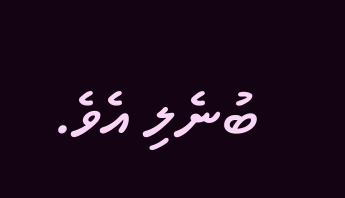ބުނެލި އެވެ.